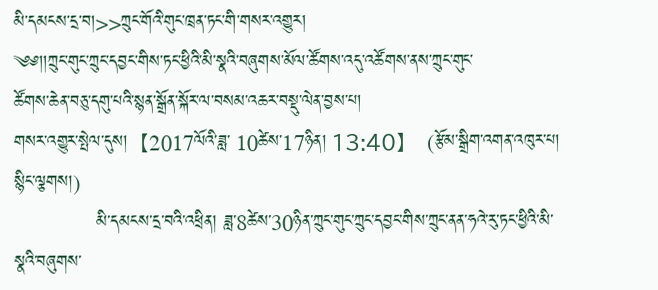མི་དམངས་དྲ་བ།>>ཀྲུང་གོའི་གུང་ཁྲན་ཏང་གི་གསར་འགྱུར།
༄༅།།ཀྲུང་གུང་ཀྲུང་དབྱང་གིས་ཏང་ཕྱིའི་མི་སྣའི་བཞུགས་མོལ་ཚོགས་འདུ་འཚོགས་ནས་ཀྲུང་གུང་
ཚོགས་ཆེན་བཅུ་དགུ་པའི་སྙན་སྒྲོན་སྐོར་ལ་བསམ་འཆར་བསྡུ་ལེན་བྱས་པ།
གསར་འགྱུར་སྤེལ་དུས།  【2017ལོའི་ཟླ་ 10ཚེས་17ཉིན། 13:40】   (རྩོམ་སྒྲིག་འགན་འཁུར་པ། སྙིང་ལྕགས།)
              མི་དམངས་དྲ་བའི་འཕྲིན། ཟླ་8ཚེས་30ཉིན་ཀྲུང་གུང་ཀྲུང་དབྱང་གིས་ཀྲུང་ནན་ཧའེ་རུ་ཏང་ཕྱིའི་མི་སྣའི་བཞུགས་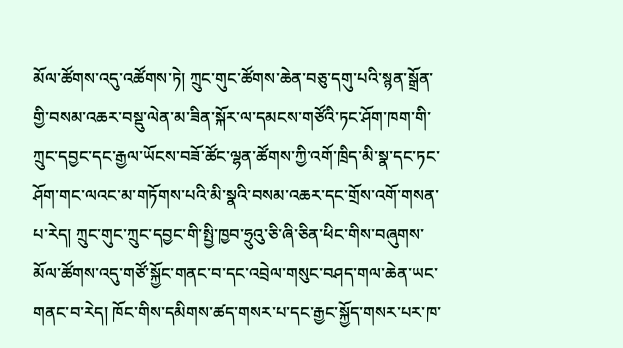མོལ་ཚོགས་འདུ་འཚོགས་ཏེ། ཀྲུང་གུང་ཚོགས་ཆེན་བཅུ་དགུ་པའི་སྙན་སྒྲོན་གྱི་བསམ་འཆར་བསྡུ་ལེན་མ་ཟིན་སྐོར་ལ་དམངས་གཙོའི་ཏང་ཤོག་ཁག་གི་ཀྲུང་དབྱང་དང་རྒྱལ་ཡོངས་བཟོ་ཚོང་ལྷན་ཚོགས་ཀྱི་འགོ་ཁྲིད་མི་སྣ་དང་ཏང་ཤོག་གང་ལའང་མ་གཏོགས་པའི་མི་སྣའི་བསམ་འཆར་དང་གྲོས་འགོ་གསན་པ་རེད། ཀྲུང་གུང་ཀྲུང་དབྱང་གི་སྤྱི་ཁྱབ་ཧྲུའུ་ཅི་ཞི་ཅིན་ཕིང་གིས་བཞུགས་མོལ་ཚོགས་འདུ་གཙོ་སྐྱོང་གནང་བ་དང་འབྲེལ་གསུང་བཤད་གལ་ཆེན་ཡང་གནང་བ་རེད། ཁོང་གིས་དམིགས་ཚད་གསར་པ་དང་རྒྱང་སྐྱོད་གསར་པར་ཁ་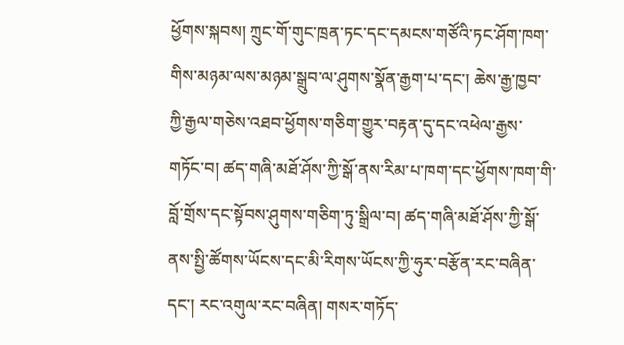ཕྱོགས་སྐབས། ཀྲུང་གོ་གུང་ཁྲན་ཏང་དང་དམངས་གཙོའི་ཏང་ཤོག་ཁག་གིས་མཉམ་ལས་མཉམ་སྒྲུབ་ལ་ཤུགས་སྣོན་རྒྱག་པ་དང་། ཆེས་རྒྱ་ཁྱབ་ཀྱི་རྒྱལ་གཅེས་འཐབ་ཕྱོགས་གཅིག་གྱུར་བརྟན་དུ་དང་འཕེལ་རྒྱས་གཏོང་བ། ཚད་གཞི་མཐོ་ཤོས་ཀྱི་སྒོ་ནས་རིམ་པ་ཁག་དང་ཕྱོགས་ཁག་གི་བློ་གྲོས་དང་སྟོབས་ཤུགས་གཅིག་ཏུ་སྒྲིལ་བ། ཚད་གཞི་མཐོ་ཤོས་ཀྱི་སྒོ་ནས་སྤྱི་ཚོགས་ཡོངས་དང་མི་རིགས་ཡོངས་ཀྱི་ཧུར་བརྩོན་རང་བཞིན་དང་། རང་འགུལ་རང་བཞིན། གསར་གཏོད་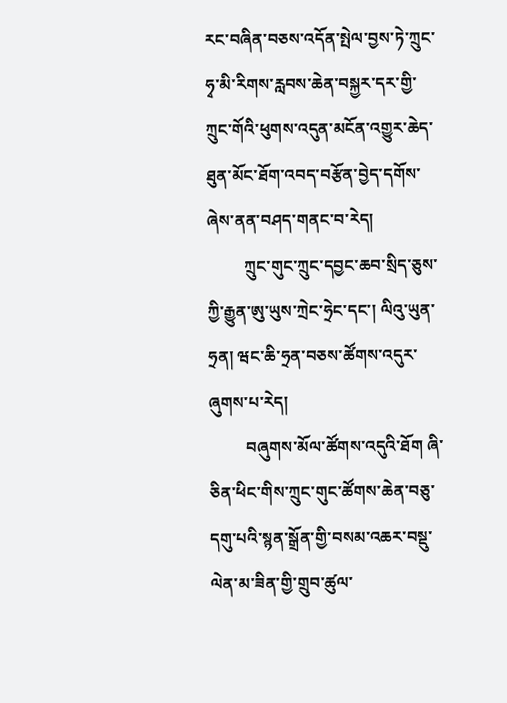རང་བཞིན་བཅས་འདོན་སྤེལ་བྱས་ཏེ་ཀྲུང་ཧྭ་མི་རིགས་རླབས་ཆེན་བསྐྱར་དར་གྱི་ཀྲུང་གོའི་ཕུགས་འདུན་མངོན་འགྱུར་ཆེད་ཐུན་མོང་ཐོག་འབད་བརྩོན་བྱེད་དགོས་ཞེས་ནན་བཤད་གནང་བ་རེད།
         ཀྲུང་གུང་ཀྲུང་དབྱང་ཆབ་སྲིད་ཅུས་ཀྱི་རྒྱུན་ཨུ་ཡུས་ཀྲེང་ཧྲེང་དང་། ལིའུ་ཡུན་ཧྲན། ཝང་ཆི་ཧྲན་བཅས་ཚོགས་འདུར་ཞུགས་པ་རེད།
         བཞུགས་མོལ་ཚོགས་འདུའི་ཐོག ཞི་ཅིན་ཕིང་གིས་ཀྲུང་གུང་ཚོགས་ཆེན་བཅུ་དགུ་པའི་སྙན་སྒྲོན་གྱི་བསམ་འཆར་བསྡུ་ལེན་མ་ཟིན་གྱི་གྲུབ་ཚུལ་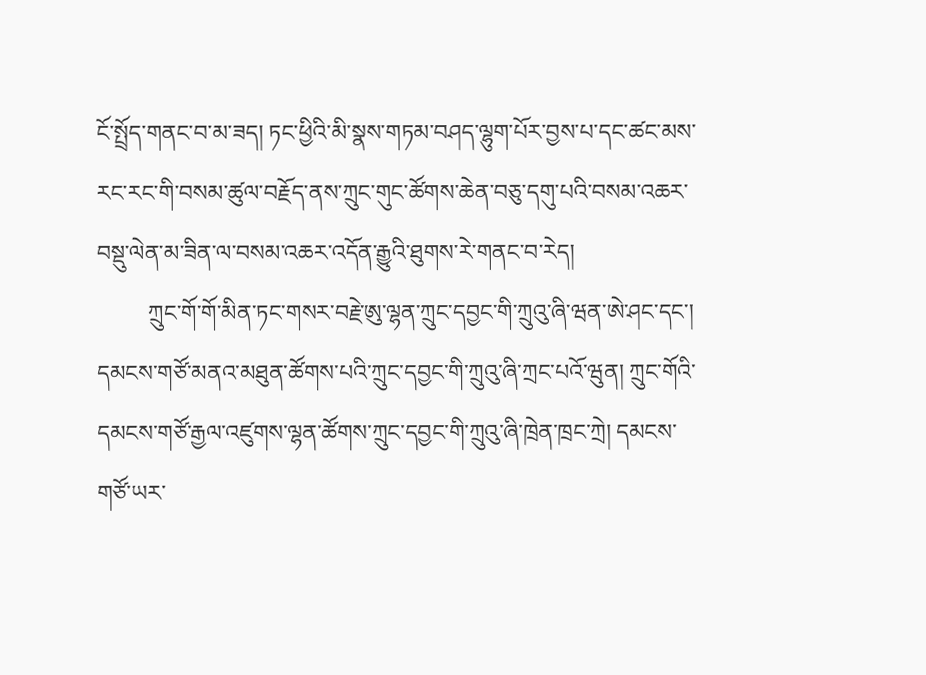ངོ་སྤྲོད་གནང་བ་མ་ཟད། ཏང་ཕྱིའི་མི་སྣས་གཏམ་བཤད་ལྷུག་པོར་བྱས་པ་དང་ཚང་མས་རང་རང་གི་བསམ་ཚུལ་བརྗོད་ནས་ཀྲུང་གུང་ཚོགས་ཆེན་བཅུ་དགུ་པའི་བསམ་འཆར་བསྡུ་ལེན་མ་ཟིན་ལ་བསམ་འཆར་འདོན་རྒྱུའི་ཐུགས་རེ་གནང་བ་རེད།
         ཀྲུང་གོ་གོ་མིན་ཏང་གསར་བརྗེ་ཨུ་ལྷན་ཀྲུང་དབྱང་གི་ཀྲུའུ་ཞི་ཝན་ཨེ་ཤང་དང་། དམངས་གཙོ་མནའ་མཐུན་ཚོགས་པའི་ཀྲུང་དབྱང་གི་ཀྲུའུ་ཞི་ཀྲང་པའོ་ཝུན། ཀྲུང་གོའི་དམངས་གཙོ་རྒྱལ་འཛུགས་ལྷན་ཚོགས་ཀྲུང་དབྱང་གི་ཀྲུའུ་ཞི་ཁྲེན་ཁྲང་ཀྲེ། དམངས་གཙོ་ཡར་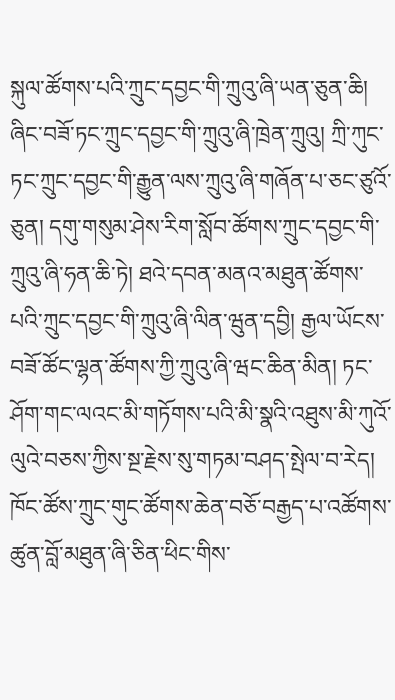སྐུལ་ཚོགས་པའི་ཀྲུང་དབྱང་གི་ཀྲུའུ་ཞི་ཡན་ཅུན་ཆི། ཞིང་བཟོ་ཏང་ཀྲུང་དབྱང་གི་ཀྲུའུ་ཞི་ཁྲེན་ཀྲུའུ། ཀྲི་ཀུང་ཏང་ཀྲུང་དབྱང་གི་རྒྱུན་ལས་ཀྲུའུ་ཞི་གཞོན་པ་ཅང་ཙུའོ་ཅུན། དགུ་གསུམ་ཤེས་རིག་སློབ་ཚོགས་ཀྲུང་དབྱང་གི་ཀྲུའུ་ཞི་ཧན་ཆི་ཏེ། ཐའེ་དབན་མནའ་མཐུན་ཚོགས་པའི་ཀྲུང་དབྱང་གི་ཀྲུའུ་ཞི་ལིན་ཝུན་དབྱི། རྒྱལ་ཡོངས་བཟོ་ཚོང་ལྷན་ཚོགས་ཀྱི་ཀྲུའུ་ཞི་ཝང་ཆིན་མིན། ཏང་ཤོག་གང་ལའང་མི་གཏོགས་པའི་མི་སྣའི་འཐུས་མི་ཀུའོ་ལུའེ་བཅས་ཀྱིས་སྔ་རྗེས་སུ་གཏམ་བཤད་སྤེལ་བ་རེད། ཁོང་ཚོས་ཀྲུང་གུང་ཚོགས་ཆེན་བཅོ་བརྒྱད་པ་འཚོགས་ཚུན་བློ་མཐུན་ཞི་ཅིན་ཕིང་གིས་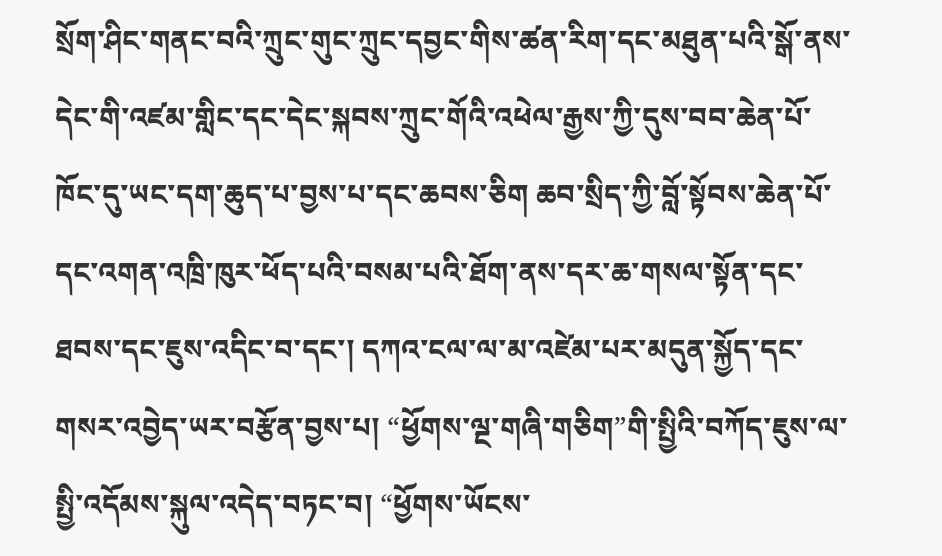སྲོག་ཤིང་གནང་བའི་ཀྲུང་གུང་ཀྲུང་དབྱང་གིས་ཚན་རིག་དང་མཐུན་པའི་སྒོ་ནས་དེང་གི་འཛམ་གླིང་དང་དེང་སྐབས་ཀྲུང་གོའི་འཕེལ་རྒྱས་ཀྱི་དུས་བབ་ཆེན་པོ་ཁོང་དུ་ཡང་དག་ཆུད་པ་བྱས་པ་དང་ཆབས་ཅིག ཆབ་སྲིད་ཀྱི་བློ་སྟོབས་ཆེན་པོ་དང་འགན་འཁྲི་ཁུར་ཕོད་པའི་བསམ་པའི་ཐོག་ནས་དར་ཆ་གསལ་སྟོན་དང་ཐབས་དང་ཇུས་འདིང་བ་དང་། དཀའ་ངལ་ལ་མ་འཛེམ་པར་མདུན་སྐྱོད་དང་གསར་འབྱེད་ཡར་བརྩོན་བྱས་པ། “ཕྱོགས་ལྔ་གཞི་གཅིག”གི་སྤྱིའི་བཀོད་ཇུས་ལ་སྤྱི་འདོམས་སྐུལ་འདེད་བཏང་བ། “ཕྱོགས་ཡོངས་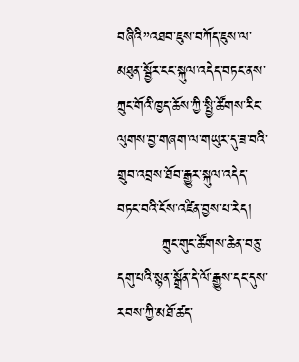བཞིའི”འཐབ་ཇུས་བཀོད་ཇུས་ལ་མཐུན་སྦྱོར་ངང་སྐུལ་འདེད་བཏང་ནས་ཀྲུང་གོའི་ཁྱད་ཆོས་ཀྱི་སྤྱི་ཚོགས་རིང་ལུགས་བྱ་གཞག་ལ་གཡུར་དུ་ཟ་བའི་གྲུབ་འབྲས་ཐོབ་རྒྱུར་སྐུལ་འདེད་བཏང་བའི་ངོས་འཛིན་བྱས་པ་རེད།
         ཀྲུང་གུང་ཚོགས་ཆེན་བཅུ་དགུ་པའི་སྙན་སྒྲོན་དེ་ལོ་རྒྱུས་དང་དུས་རབས་ཀྱི་མཐོ་ཚད་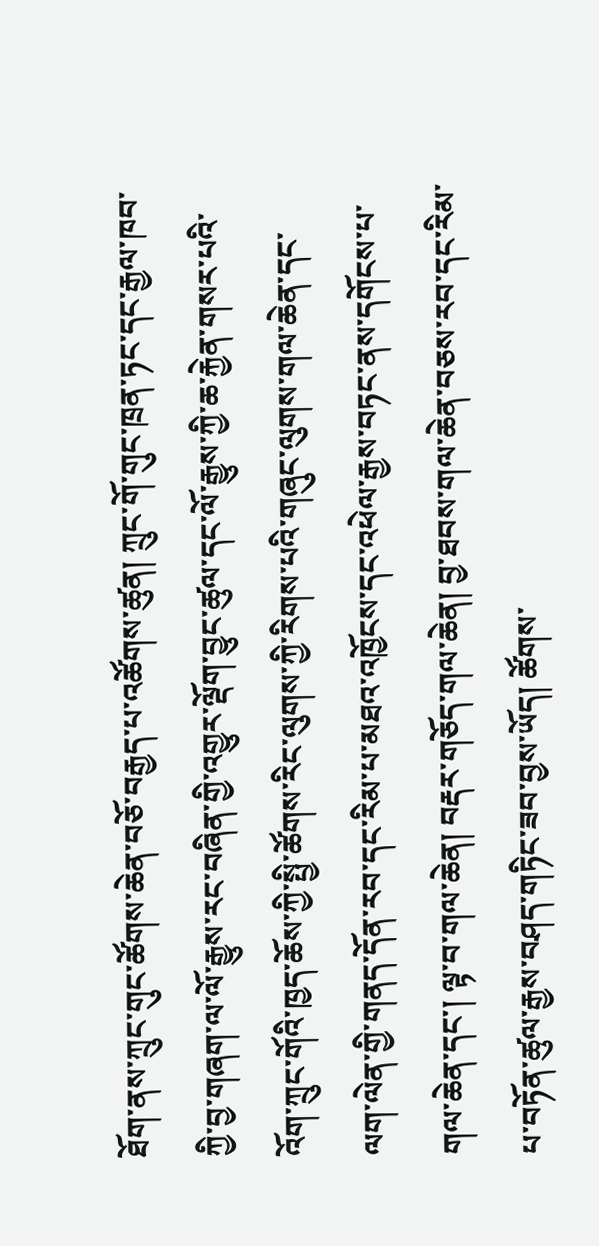ཐོག་ནས་ཀྲུང་གུང་ཚོགས་ཆེན་བཅོ་བརྒྱད་པ་འཚོགས་ཚུན། ཀྲུང་གོ་གུང་ཁྲན་ཏང་དང་རྒྱལ་ཁབ་ཀྱི་བྱ་གཞག་ལ་ལོ་རྒྱུས་རང་བཞིན་གྱི་འགྱུར་ལྡོག་བྱུང་ཚུལ་དང་ལོ་རྒྱུས་ཀྱི་ཆ་རྐྱེན་གསར་པའི་འོག་ཀྲུང་གོའི་ཁྱད་ཆོས་ཀྱི་སྤྱི་ཚོགས་རིང་ལུགས་ཀྱི་རིགས་པའི་གཞུང་ལུགས་གལ་ཆེན་དང་ལག་ལེན་གྱི་གནད་དོན་རབ་དང་རིམ་པ་མཐའ་འཁྱོངས་དང་འཕེལ་རྒྱས་བཏང་ནས་དགོངས་པ་གལ་ཆེན་དང་། ལྟ་བ་གལ་ཆེན། བརྡར་གཅོད་གལ་ཆེན། བྱ་ཐབས་གལ་ཆེན་བཅས་རབ་དང་རིམ་པ་བཏོན་ཚུལ་རྒྱས་བཤད་གཏིང་ཟབ་བྱས་ཡོད། ཚོགས་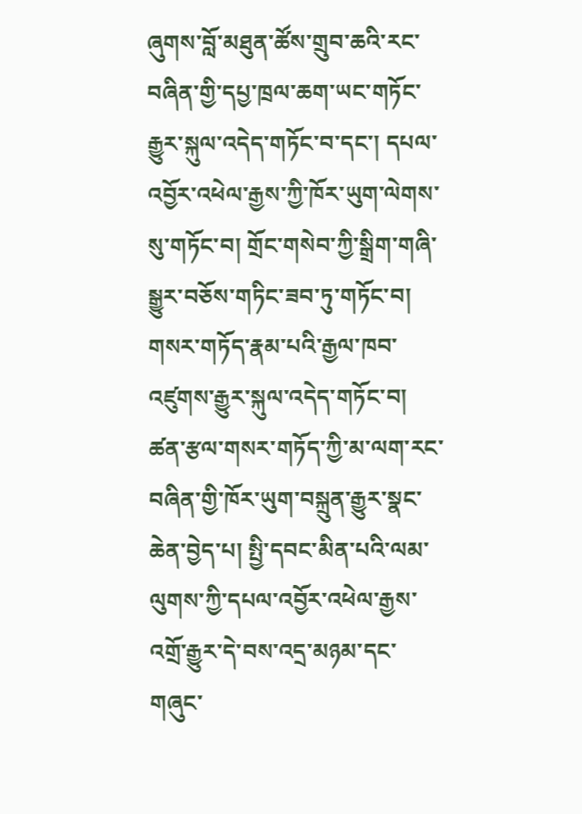ཞུགས་བློ་མཐུན་ཚོས་གྲུབ་ཆའི་རང་བཞིན་གྱི་དཔྱ་ཁྲལ་ཆག་ཡང་གཏོང་རྒྱུར་སྐུལ་འདེད་གཏོང་བ་དང་། དཔལ་འབྱོར་འཕེལ་རྒྱས་ཀྱི་ཁོར་ཡུག་ལེགས་སུ་གཏོང་བ། གྲོང་གསེབ་ཀྱི་སྒྲིག་གཞི་སྒྱུར་བཅོས་གཏིང་ཟབ་ཏུ་གཏོང་བ། གསར་གཏོད་རྣམ་པའི་རྒྱལ་ཁབ་འཛུགས་རྒྱུར་སྐུལ་འདེད་གཏོང་བ། ཚན་རྩལ་གསར་གཏོད་ཀྱི་མ་ལག་རང་བཞིན་གྱི་ཁོར་ཡུག་བསྐྲུན་རྒྱུར་སྣང་ཆེན་བྱེད་པ། སྤྱི་དབང་མིན་པའི་ལམ་ལུགས་ཀྱི་དཔལ་འབྱོར་འཕེལ་རྒྱས་འགྲོ་རྒྱུར་དེ་བས་འདྲ་མཉམ་དང་གཞུང་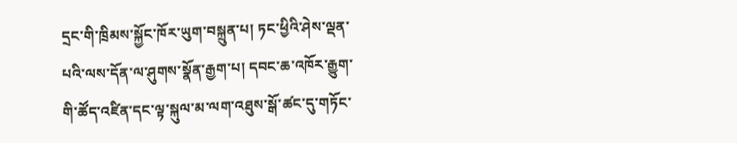དྲང་གི་ཁྲིམས་སྐྱོང་ཁོར་ཡུག་བསྐྲུན་པ། ཏང་ཕྱིའི་ཤེས་ལྡན་པའི་ལས་དོན་ལ་ཤུགས་སྣོན་རྒྱག་པ། དབང་ཆ་འཁོར་རྒྱུག་གི་ཚོད་འཛིན་དང་ལྟ་སྐུལ་མ་ལག་འཐུས་སྒོ་ཚང་དུ་གཏོང་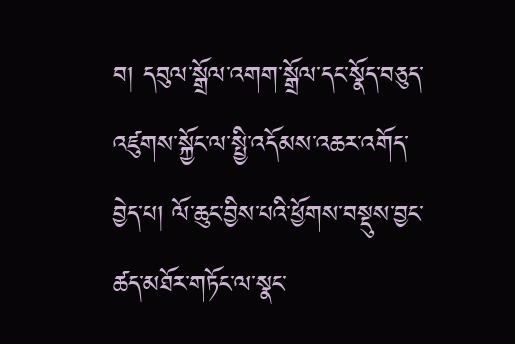བ། དབུལ་སྒྲོལ་འགག་སྒྲོལ་དང་སྣོད་བཅུད་འཛུགས་སྐྱོང་ལ་སྤྱི་འདོམས་འཆར་འགོད་བྱེད་པ། ལོ་ཆུང་བྱིས་པའི་ཕྱོགས་བསྡུས་བྱང་ཚད་མཐོར་གཏོང་ལ་སྣང་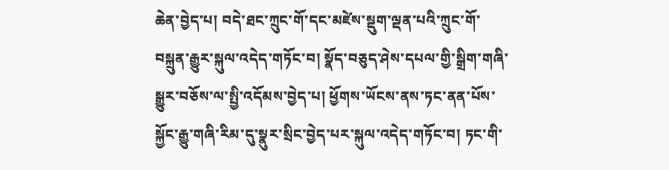ཆེན་བྱེད་པ། བདེ་ཐང་ཀྲུང་གོ་དང་མཛེས་སྡུག་ལྡན་པའི་ཀྲུང་གོ་བསྐྲུན་རྒྱུར་སྐུལ་འདེད་གཏོང་བ། སྣོད་བཅུད་ཤེས་དཔལ་གྱི་སྒྲིག་གཞི་སྒྱུར་བཅོས་ལ་སྤྱི་འདོམས་བྱེད་པ། ཕྱོགས་ཡོངས་ནས་ཏང་ནན་པོས་སྐྱོང་རྒྱུ་གཞི་རིམ་དུ་སྣུར་སྲིང་བྱེད་པར་སྐུལ་འདེད་གཏོང་བ། ཏང་གི་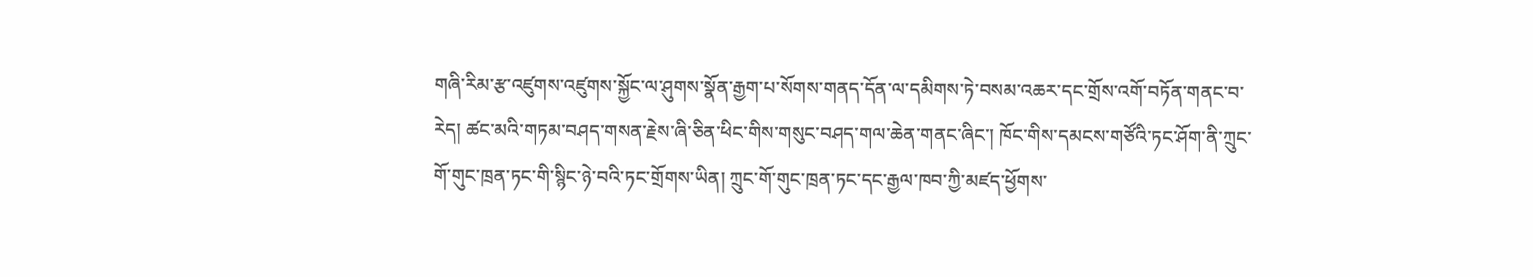གཞི་རིམ་རྩ་འཛུགས་འཛུགས་སྐྱོང་ལ་ཤུགས་སྣོན་རྒྱག་པ་སོགས་གནད་དོན་ལ་དམིགས་ཏེ་བསམ་འཆར་དང་གྲོས་འགོ་བཏོན་གནང་བ་རེད། ཚང་མའི་གཏམ་བཤད་གསན་རྗེས་ཞི་ཅིན་ཕིང་གིས་གསུང་བཤད་གལ་ཆེན་གནང་ཞིང་། ཁོང་གིས་དམངས་གཙོའི་ཏང་ཤོག་ནི་ཀྲུང་གོ་གུང་ཁྲན་ཏང་གི་སྙིང་ཉེ་བའི་ཏང་གྲོགས་ཡིན། ཀྲུང་གོ་གུང་ཁྲན་ཏང་དང་རྒྱལ་ཁབ་ཀྱི་མཛད་ཕྱོགས་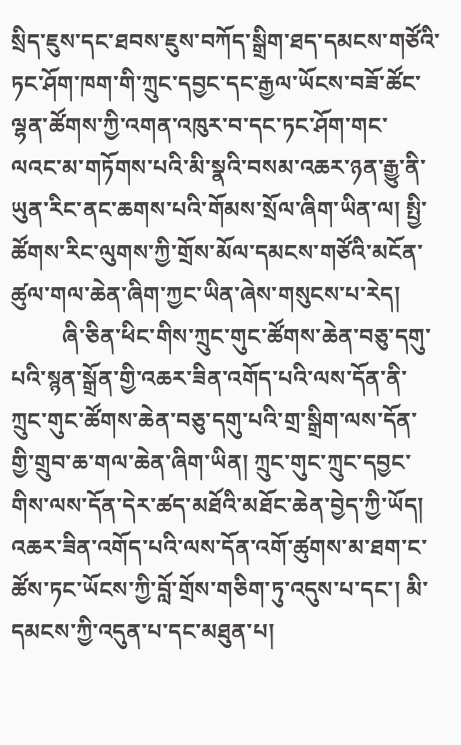སྲིད་ཇུས་དང་ཐབས་ཇུས་བཀོད་སྒྲིག་ཐད་དམངས་གཙོའི་ཏང་ཤོག་ཁག་གི་ཀྲུང་དབྱང་དང་རྒྱལ་ཡོངས་བཟོ་ཚོང་ལྷན་ཚོགས་ཀྱི་འགན་འཁུར་བ་དང་ཏང་ཤོག་གང་ལའང་མ་གཏོགས་པའི་མི་སྣའི་བསམ་འཆར་ཉན་རྒྱུ་ནི་ཡུན་རིང་ནང་ཆགས་པའི་གོམས་སྲོལ་ཞིག་ཡིན་ལ། སྤྱི་ཚོགས་རིང་ལུགས་ཀྱི་གྲོས་མོལ་དམངས་གཙོའི་མངོན་ཚུལ་གལ་ཆེན་ཞིག་ཀྱང་ཡིན་ཞེས་གསུངས་པ་རེད།
         ཞི་ཅིན་ཕིང་གིས་ཀྲུང་གུང་ཚོགས་ཆེན་བཅུ་དགུ་པའི་སྙན་སྒྲོན་གྱི་འཆར་ཟིན་འགོད་པའི་ལས་དོན་ནི་ཀྲུང་གུང་ཚོགས་ཆེན་བཅུ་དགུ་པའི་གྲ་སྒྲིག་ལས་དོན་གྱི་གྲུབ་ཆ་གལ་ཆེན་ཞིག་ཡིན། ཀྲུང་གུང་ཀྲུང་དབྱང་གིས་ལས་དོན་དེར་ཚད་མཐོའི་མཐོང་ཆེན་བྱེད་ཀྱི་ཡོད། འཆར་ཟིན་འགོད་པའི་ལས་དོན་འགོ་ཚུགས་མ་ཐག་ང་ཚོས་ཏང་ཡོངས་ཀྱི་བློ་གྲོས་གཅིག་ཏུ་འདུས་པ་དང་། མི་དམངས་ཀྱི་འདུན་པ་དང་མཐུན་པ།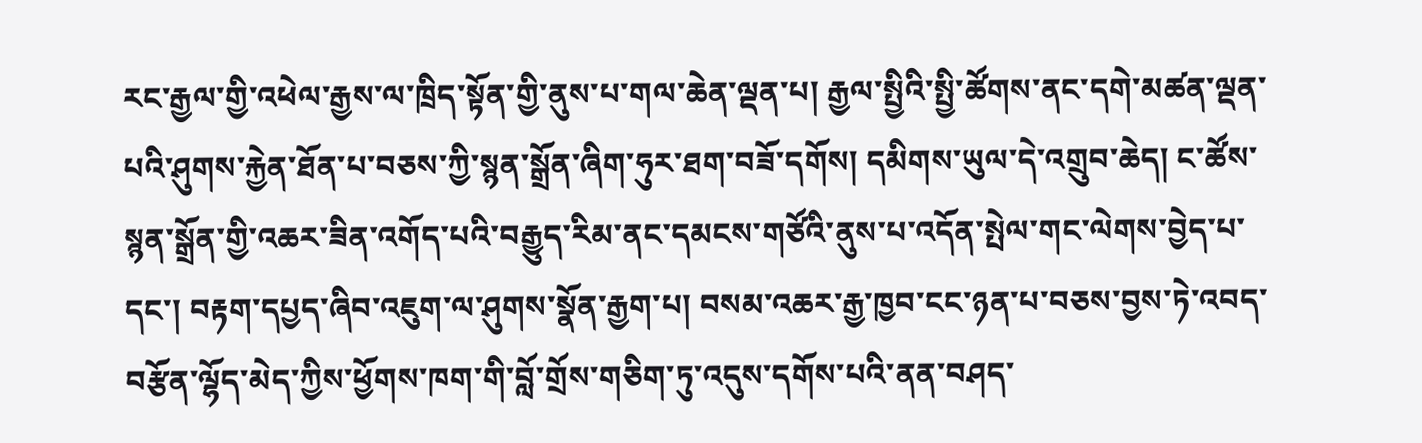རང་རྒྱལ་གྱི་འཕེལ་རྒྱས་ལ་ཁྲིད་སྟོན་གྱི་ནུས་པ་གལ་ཆེན་ལྡན་པ། རྒྱལ་སྤྱིའི་སྤྱི་ཚོགས་ནང་དགེ་མཚན་ལྡན་པའི་ཤུགས་རྐྱེན་ཐོན་པ་བཅས་ཀྱི་སྙན་སྒྲོན་ཞིག་ཧུར་ཐག་བཟོ་དགོས། དམིགས་ཡུལ་དེ་འགྲུབ་ཆེད། ང་ཚོས་སྙན་སྒྲོན་གྱི་འཆར་ཟིན་འགོད་པའི་བརྒྱུད་རིམ་ནང་དམངས་གཙོའི་ནུས་པ་འདོན་སྤེལ་གང་ལེགས་བྱེད་པ་དང་། བརྟག་དཔྱད་ཞིབ་འཇུག་ལ་ཤུགས་སྣོན་རྒྱག་པ། བསམ་འཆར་རྒྱ་ཁྱབ་ངང་ཉན་པ་བཅས་བྱས་ཏེ་འབད་བརྩོན་ལྷོད་མེད་ཀྱིས་ཕྱོགས་ཁག་གི་བློ་གྲོས་གཅིག་ཏུ་འདུས་དགོས་པའི་ནན་བཤད་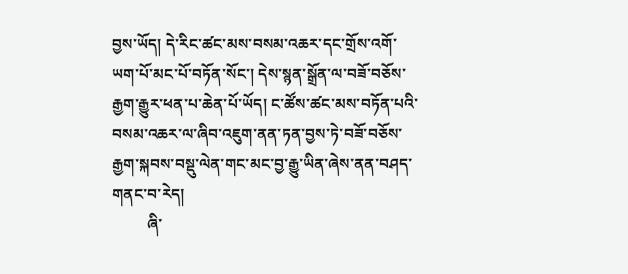བྱས་ཡོད། དེ་རིང་ཚང་མས་བསམ་འཆར་དང་གྲོས་འགོ་ཡག་པོ་མང་པོ་བཏོན་སོང་། དེས་སྙན་སྒྲོན་ལ་བཟོ་བཅོས་རྒྱག་རྒྱུར་ཕན་པ་ཆེན་པོ་ཡོད། ང་ཚོས་ཚང་མས་བཏོན་པའི་བསམ་འཆར་ལ་ཞིབ་འཇུག་ནན་ཏན་བྱས་ཏེ་བཟོ་བཅོས་རྒྱག་སྐབས་བསྡུ་ལེན་གང་མང་བྱ་རྒྱུ་ཡིན་ཞེས་ནན་བཤད་གནང་བ་རེད།
         ཞི་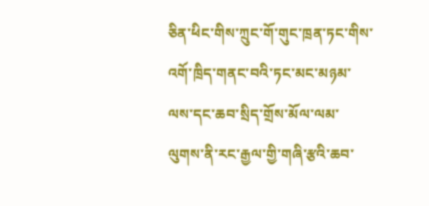ཅིན་ཕིང་གིས་ཀྲུང་གོ་གུང་ཁྲན་ཏང་གིས་འགོ་ཁྲིད་གནང་བའི་ཏང་མང་མཉམ་ལས་དང་ཆབ་སྲིད་གྲོས་མོལ་ལམ་ལུགས་ནི་རང་རྒྱལ་གྱི་གཞི་རྩའི་ཆབ་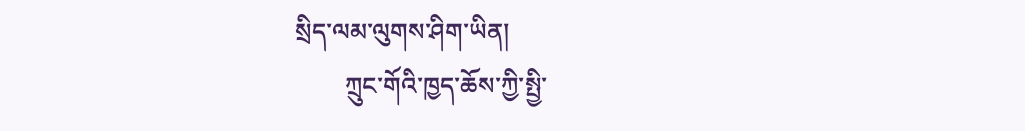སྲིད་ལམ་ལུགས་ཤིག་ཡིན།
        ཀྲུང་གོའི་ཁྱད་ཆོས་ཀྱི་སྤྱི་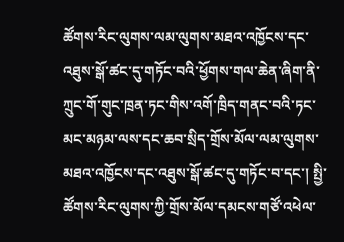ཚོགས་རིང་ལུགས་ལམ་ལུགས་མཐའ་འཁྱོངས་དང་འཐུས་སྒོ་ཚང་དུ་གཏོང་བའི་ཕྱོགས་གལ་ཆེན་ཞིག་ནི་ཀྲུང་གོ་གུང་ཁྲན་ཏང་གིས་འགོ་ཁྲིད་གནང་བའི་ཏང་མང་མཉམ་ལས་དང་ཆབ་སྲིད་གྲོས་མོལ་ལམ་ལུགས་མཐའ་འཁྱོངས་དང་འཐུས་སྒོ་ཚང་དུ་གཏོང་བ་དང་། སྤྱི་ཚོགས་རིང་ལུགས་ཀྱི་གྲོས་མོལ་དམངས་གཙོ་འཕེལ་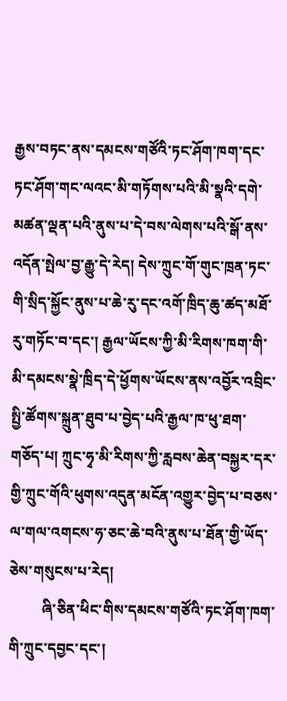རྒྱས་བཏང་ནས་དམངས་གཙོའི་ཏང་ཤོག་ཁག་དང་ཏང་ཤོག་གང་ལའང་མི་གཏོགས་པའི་མི་སྣའི་དགེ་མཚན་ལྡན་པའི་ནུས་པ་དེ་བས་ལེགས་པའི་སྒོ་ནས་འདོན་སྤེལ་བྱ་རྒྱུ་དེ་རེད། དེས་ཀྲུང་གོ་གུང་ཁྲན་ཏང་གི་སྲིད་སྐྱོང་ནུས་པ་ཆེ་རུ་དང་འགོ་ཁྲིད་ཆུ་ཚད་མཐོ་རུ་གཏོང་བ་དང་། རྒྱལ་ཡོངས་ཀྱི་མི་རིགས་ཁག་གི་མི་དམངས་སྣེ་ཁྲིད་དེ་ཕྱོགས་ཡོངས་ནས་འབྱོར་འབྲིང་སྤྱི་ཚོགས་སྐྲུན་ཐུབ་པ་བྱེད་པའི་རྒྱལ་ཁ་ཕུ་ཐག་གཅོད་པ། ཀྲུང་ཧྭ་མི་རིགས་ཀྱི་རླབས་ཆེན་བསྐྱར་དར་གྱི་ཀྲུང་གོའི་ཕུགས་འདུན་མངོན་འགྱུར་བྱེད་པ་བཅས་ལ་གལ་འགངས་ཧ་ཅང་ཆེ་བའི་ནུས་པ་ཐོན་གྱི་ཡོད་ཅེས་གསུངས་པ་རེད།
         ཞི་ཅིན་ཕིང་གིས་དམངས་གཙོའི་ཏང་ཤོག་ཁག་གི་ཀྲུང་དབྱང་དང་།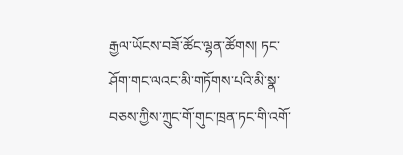རྒྱལ་ཡོངས་བཟོ་ཚོང་ལྷན་ཚོགས། ཏང་ཤོག་གང་ལའང་མི་གཏོགས་པའི་མི་སྣ་བཅས་ཀྱིས་ཀྲུང་གོ་གུང་ཁྲན་ཏང་གི་འགོ་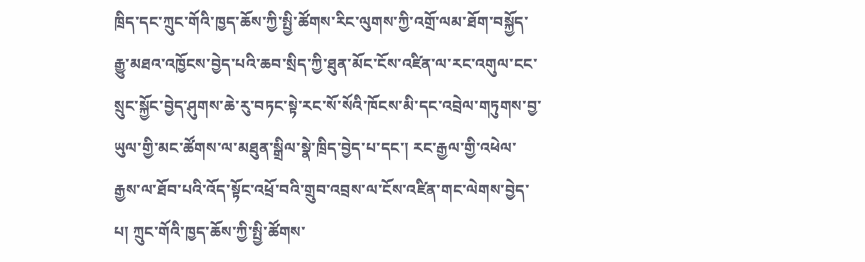ཁྲིད་དང་ཀྲུང་གོའི་ཁྱད་ཆོས་ཀྱི་སྤྱི་ཚོགས་རིང་ལུགས་ཀྱི་འགྲོ་ལམ་ཐོག་བསྐྱོད་རྒྱུ་མཐའ་འཁྱོངས་བྱེད་པའི་ཆབ་སྲིད་ཀྱི་ཐུན་མོང་ངོས་འཛིན་ལ་རང་འགུལ་ངང་སྲུང་སྐྱོང་བྱེད་ཤུགས་ཆེ་རུ་བཏང་སྟེ་རང་སོ་སོའི་ཁོངས་མི་དང་འབྲེལ་གཏུགས་བྱ་ཡུལ་གྱི་མང་ཚོགས་ལ་མཐུན་སྒྲིལ་སྣེ་ཁྲིད་བྱེད་པ་དང་། རང་རྒྱལ་གྱི་འཕེལ་རྒྱས་ལ་ཐོབ་པའི་འོད་སྟོང་འཕྲོ་བའི་གྲུབ་འབྲས་ལ་ངོས་འཛིན་གང་ལེགས་བྱེད་པ། ཀྲུང་གོའི་ཁྱད་ཆོས་ཀྱི་སྤྱི་ཚོགས་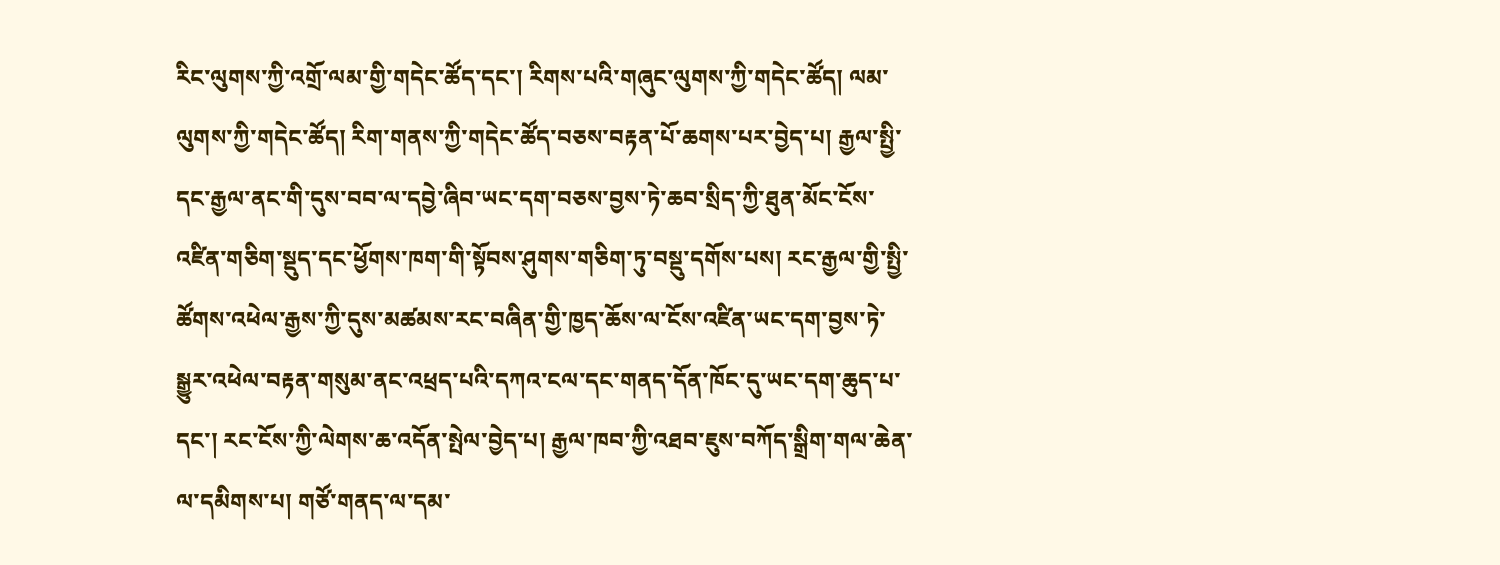རིང་ལུགས་ཀྱི་འགྲོ་ལམ་གྱི་གདེང་ཚོད་དང་། རིགས་པའི་གཞུང་ལུགས་ཀྱི་གདེང་ཚོད། ལམ་ལུགས་ཀྱི་གདེང་ཚོད། རིག་གནས་ཀྱི་གདེང་ཚོད་བཅས་བརྟན་པོ་ཆགས་པར་བྱེད་པ། རྒྱལ་སྤྱི་དང་རྒྱལ་ནང་གི་དུས་བབ་ལ་དབྱེ་ཞིབ་ཡང་དག་བཅས་བྱས་ཏེ་ཆབ་སྲིད་ཀྱི་ཐུན་མོང་ངོས་འཛིན་གཅིག་སྡུད་དང་ཕྱོགས་ཁག་གི་སྟོབས་ཤུགས་གཅིག་ཏུ་བསྡུ་དགོས་པས། རང་རྒྱལ་གྱི་སྤྱི་ཚོགས་འཕེལ་རྒྱས་ཀྱི་དུས་མཚམས་རང་བཞིན་གྱི་ཁྱད་ཆོས་ལ་ངོས་འཛིན་ཡང་དག་བྱས་ཏེ་སྒྱུར་འཕེལ་བརྟན་གསུམ་ནང་འཕྲད་པའི་དཀའ་ངལ་དང་གནད་དོན་ཁོང་དུ་ཡང་དག་ཆུད་པ་དང་། རང་ངོས་ཀྱི་ལེགས་ཆ་འདོན་སྤེལ་བྱེད་པ། རྒྱལ་ཁབ་ཀྱི་འཐབ་ཇུས་བཀོད་སྒྲིག་གལ་ཆེན་ལ་དམིགས་པ། གཙོ་གནད་ལ་དམ་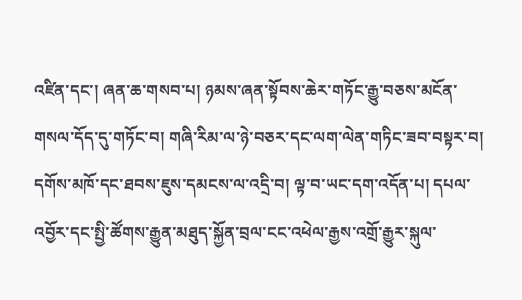འཛིན་དང་། ཞན་ཆ་གསབ་པ། ཉམས་ཞན་སྟོབས་ཆེར་གཏོང་རྒྱུ་བཅས་མངོན་གསལ་དོད་དུ་གཏོང་བ། གཞི་རིམ་ལ་ཉེ་བཅར་དང་ལག་ལེན་གཏིང་ཟབ་བསྟར་བ། དགོས་མཁོ་དང་ཐབས་ཇུས་དམངས་ལ་འདྲི་བ། ལྟ་བ་ཡང་དག་འདོན་པ། དཔལ་འབྱོར་དང་སྤྱི་ཚོགས་རྒྱུན་མཐུད་སྐྱོན་བྲལ་ངང་འཕེལ་རྒྱས་འགྲོ་རྒྱུར་སྐུལ་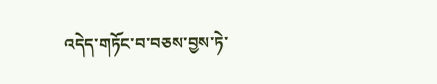འདེད་གཏོང་བ་བཅས་བྱས་ཏེ་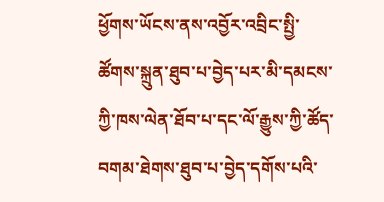ཕྱོགས་ཡོངས་ནས་འབྱོར་འབྲིང་སྤྱི་ཚོགས་སྐྲུན་ཐུབ་པ་བྱེད་པར་མི་དམངས་ཀྱི་ཁས་ལེན་ཐོབ་པ་དང་ལོ་རྒྱུས་ཀྱི་ཚོད་བགམ་ཐེགས་ཐུབ་པ་བྱེད་དགོས་པའི་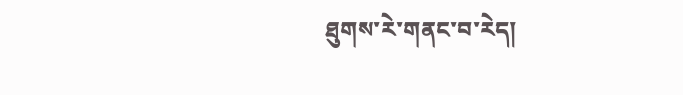ཐུགས་རེ་གནང་བ་རེད།